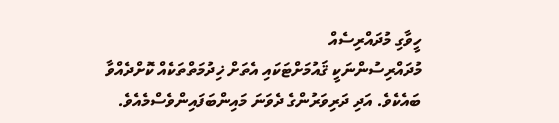ހީވާގި މުދައްރިސެއް
މުދައްރިސުންނަކީ ޤައުމަށްޓަކައި އެތަށް ޚިދުމަތްތަކެއް ކޮށްދެއްވާ ބައެކެވެ. އަދި ދަރިވަރުންގެ ދެވަނަ މައިންބަފައިންވެސްމެއެވެ.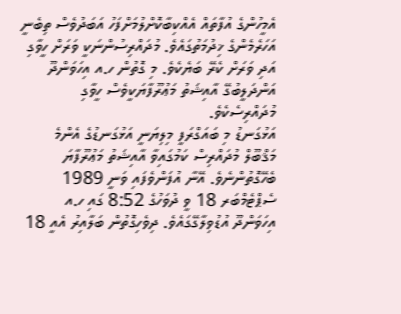އެމީހުންގެ އުފާތައް އެއްކިބާކޮށްލުމަށްފަހު އަބަދުވެސް ތިބެނީ އަހަރެމެންގެ ޚިދުމަތުގައެވެ. މުދައްރިސުންނަކީ ވަރަށް ހީވާގި އަދި ވަރަށް ކެރޭ ބަޔެކެވެ. މި ގޮތުން ހ.އ އިހަވަންދޫ އަންދަލީބުގޭ އާއިޝަތު މަޢުރޫފާޔަކީވެސް ހީވާގި މުދައްރިސެކެވެ.
އަޅުގަނޑު މި ބައަގްރަފީ މިލިޔަނީ އަޅުގަނޑުގެ އެންމެ މަޤްބޫލް މުދައްރިސް ކަމުގައިވާ އާއިޝަތު މަޢުރޫފާޔަ ބެހޭގޮތުންނެވެ. އޭނާ އުފަންވެފައި ވަނީ 1989 ސެޕްޓެމްބަރ 18 ވީ ދުވަހުގެ 8:52 ގައި ހ.އ އިހަވަންދޫ އުޑުވިލާގޭގައެވެ. ދިވެހިގޮތުން ބަލާއިރު އެއީ 18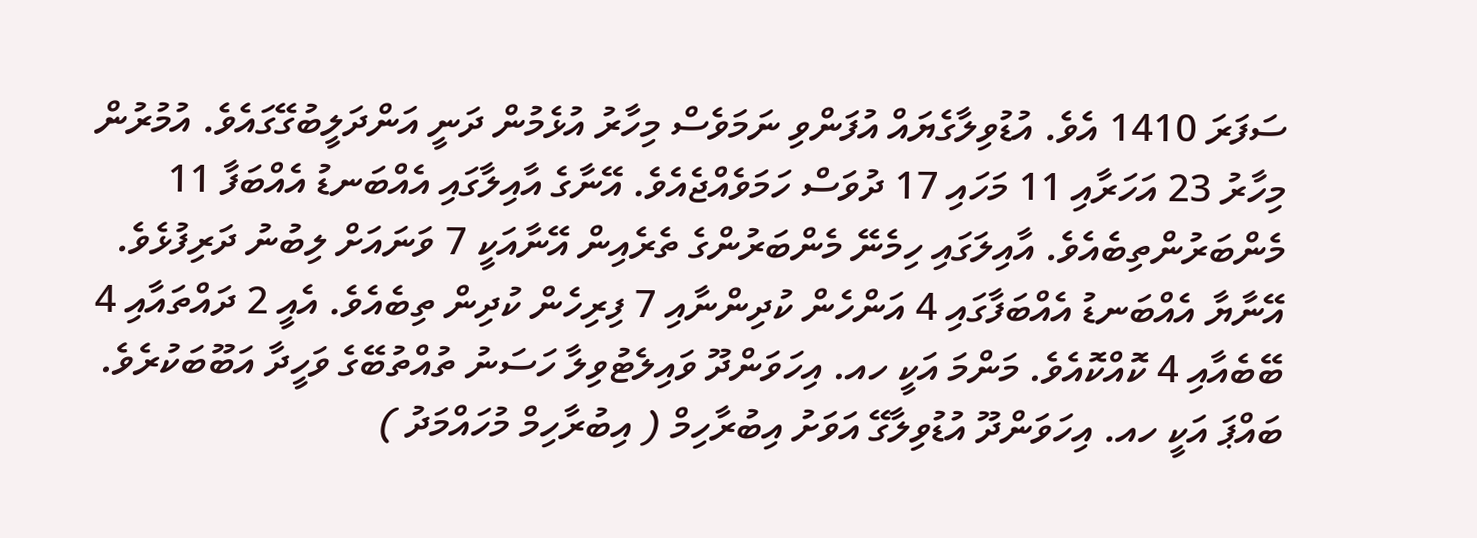ސަފަރަ 1410 އެވެ. އުޑުވިލާގެޔައް އުފަންވި ނަމަވެސް މިހާރު އުޅެމުން ދަނީ އަންދަލީބުގޭގައެވެ. އުމުރުން މިހާރު 23 އަހަރާއި 11 މަހައި 17 ދުވަސް ހަމަވެއްޖެއެވެ. އޭނާގެ އާއިލާގައި އެއްބަނޑު އެއްބަފާ 11 މެންބަރުންތިބެއެވެ. އާއިލަގައި ހިމެނޭ މެންބަރުންގެ ތެރެއިން އޭނާއަކީ 7 ވަނައަށް ލިބުނު ދަރިފުޅެވެ. އޭނާޔާ އެއްބަނޑު އެއްބަފާގައި 4 އަންހެން ކުދިންނާއި 7 ފިރިހެން ކުދިން ތިބެއެވެ. އެއީ 2 ދައްތައާއި 4 ބޭބެއާއި 4 ކޮއްކޮއެވެ. މަންމަ އަކީ ހއ. އިހަވަންދޫ ވައިލެޓުވިލާ ހަސަނު ތުއްތުބޭގެ ވަހީދާ އަބޫބަކުރެވެ. ބައްޕަ އަކީ ހއ. އިހަވަންދޫ އުޑުވިލާގޭ އަވަށު އިބުރާހިމް ( އިބުރާހިމް މުހައްމަދު )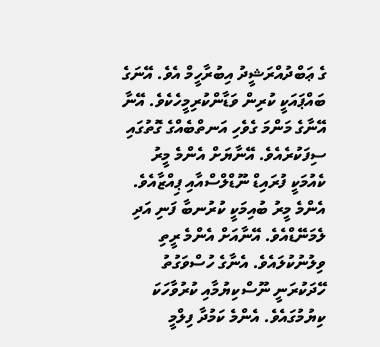ގެ ޢަބްދުއްރަޝީދު އިބުރާހީމް އެވެ. އޭނަގެ ބައްޕައަކީ ކުރިން ވަޑާންކުރިމީހެކެވެ. އޭނާ އޭނާގެ މަންމަ ގެވެހި އަނތްބެއްގެ ގޮތުގައި ސިފަކުރެއެވެ. އޭނާޔަށް އެންމެ މީރު ކެއުމަކީ ފުރައިޑް ނޫޑްލްސްއާއި ޕިއްޒާއެވެ. އެންމެ މީރު ބުއިމަކީ ކުރުނބާ ފަނި އަދި ލެމަނޭޑްއެވެ. އޭނާއަށް އެންމެ ރީތި ވިލުނުކުލައެވެ. އެނާގެ ހުސްވަގުތު ހޭދަކުރަނީ ނޫސްކިޔުމާއި ކުރުވާހަކަ ކިޔުމުގައެވެ. އެންމެ ކަމުދާ ފިލްމީ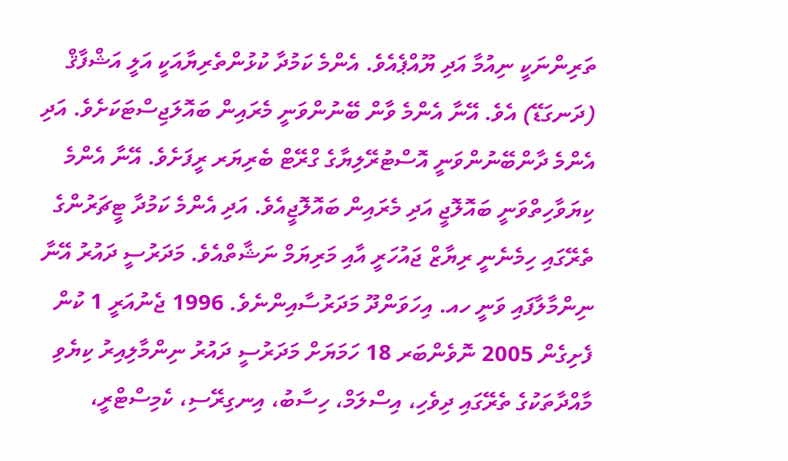ތަރިންނަކީ ނިއުމާ އަދި ޔޫއްޕެއެވެ. އެންމެ ކަމުދާ ކުޅުންތެރިޔާއަކީ އަލީ އަޝްފާޤް (ދަނގަޑޭ) އެވެ. އޭނާ އެންމެ ވާން ބޭނުންވަނީ މެރައިން ބައޮލަޖިސްޓަކަށެވެ. އަދި އެންމެ ދާންބޭނުންވަނީ އޮސްޓުރޭލިޔާގެ ގްރޭޓް ބެރިޔަރ ރީފަށެވެ. އޭނާ އެންމެ ކިޔަވާހިތްވަނީ ބައޮލޮޖީ އަދި މެރައިން ބައޮލޮޖީއެވެ. އަދި އެންމެ ކަމުދާ ޓީޗަރުންގެ ތެރޭގައި ހިމެނެނީ ރިޔާޒް ޖައުހަރީ އާއި މަރިޔަމް ނަޝާތްއެވެ. މަދަރުސީ ދައުރު އޭނާ ނިންމާލާފައި ވަނީ ހއ. އިހަވަންދޫ މަދަރުސާއިންނެވެ. 1996 ޖެނުއަރީ 1 ކުން ފެށިގެން 2005 ނޮވެންބަރ 18 ހަމަޔަށް މަދަރުސީ ދައުރު ނިންމާލިއިރު ކިޔެވި މާއްދާތަކުގެ ތެރޭގައި ދިވެހި، އިސްލަމް، ހިސާބު، އިނގިރޭސި، ކެމިސްޓްރީ،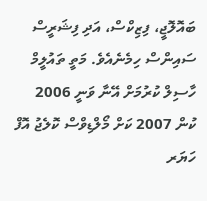ބައޮލޮޖީ، ފިޒިކްސް، އަދި ފިޝަރީސް ސައިންސް ހިމެނެއެވެ. މަތީ ތައުލީމް ހާސިލް ކުރުމަށް އޭނާ ވަނީ 2006 ކުން 2007 ކަށް މޯލްޑިވްސް ކޮލެޖު އޮފް ހަޔަރ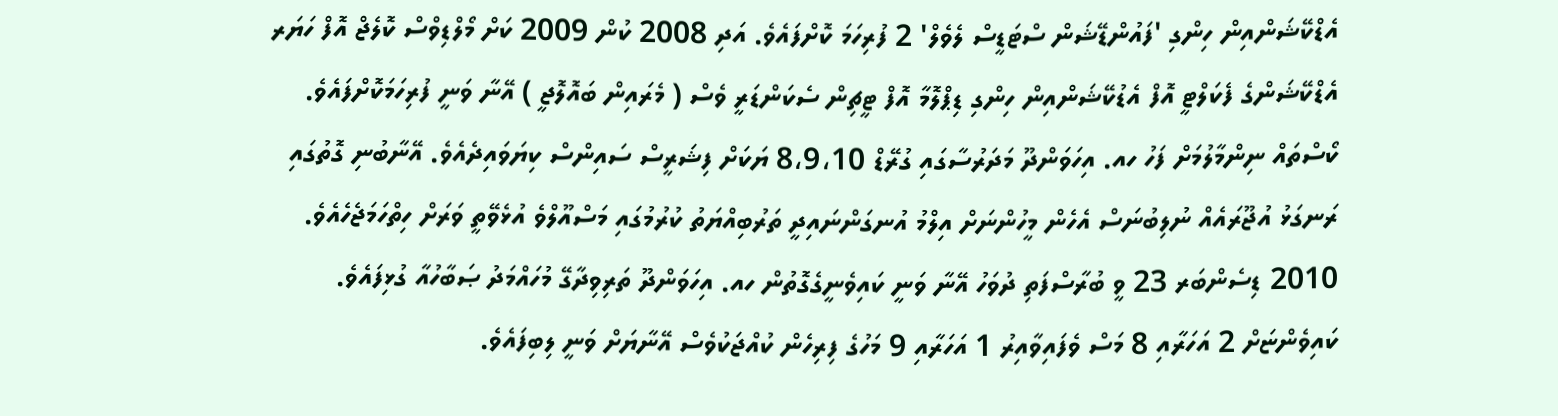އެޑްކޭޝަންއިން ހިންގި 'ފައުންޑޭޝަން ސްޓަޑީސް ލެވެލް' 2 ފުރިހަމަ ކޮށްފައެވެ. އަދި 2008 ކުން 2009 ކަށް މޯލްޑިވްސް ކޮލެޖް އޮފް ހަޔަރ އެޑްކޭޝަންގެ ފެކަލްޓީ އޮފް އެޑުކޭޝަންއިން ހިންގި ޑިޕްލޮމާ އޮފް ޓީޗިން ސެކަންޑަރީ ވެސް ( މެރައިން ބައޮލޮޖީ ) އޭނާ ވަނީ ފުރިހަމަކޮށްފައެވެ. ކޯސްތައް ނިންމާލުމަށް ފަހު ހއ. އިހަވަންދޫ މަދަރުސާގައި ގުރޭޑް 8،9،10 ޔަކަށް ފިޝަރީސް ސައިންސް ކިޔަވައިދެއެވެ. އޭނާބުނި ގޮތުގައި ރަނގަޅު އުޖޫރައެއް ނުލިބުނަސް އެހެން މީހުންނަށް އިލްމު އުނގަންނައިދީ ތަރުބިއްޔަތު ކުރުމުގައި މަސްއޫލްވެ އުޅެވޭތީ ވަރަށް ހިތްހަމަޖެހެއެވެ. 2010 ޑިސެންބަރ 23 ވީ ބުރާސްފަތި ދުވަހު އޭނާ ވަނީ ކައިވެނީގެގޮތުން ހއ. އިހަވަންދޫ ތަރިވިދާގޭ މުހައްމަދު ޞަބާހުއާ ގުޅިފައެވެ. ކައިވެންޏަށް 2 އަހަރާއި 8 މަސް ވެފައިވާއިރު 1 އަހަރާއި 9 މަހުގެ ފިރިހެން ކުއްޖަކުވެސް އޭނާޔަށް ވަނީ ލިބިފައެވެ.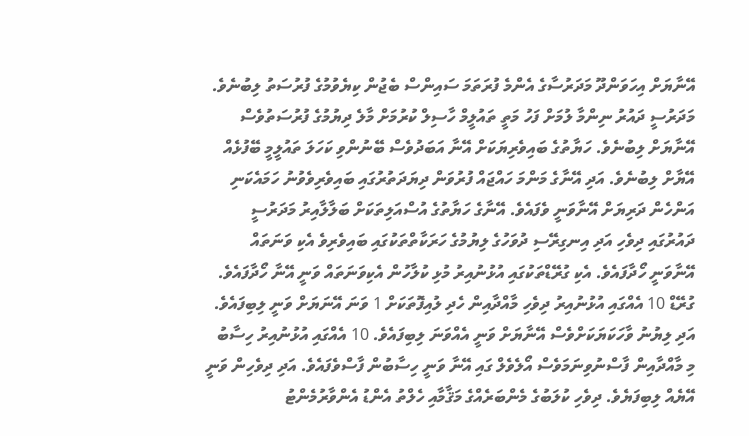އޭނާޔަށް އިހަވަންދޫ މަދަރުސާގެ އެންމެ ފުރަތަމަ ސައިންސް ބެޖުން ކިޔެވުމުގެ ފުރުސަތު ލިބުނެވެ. މަދަރުސީ ދައުރު ނިންމާ ލުމަށް ފަހު މަތީ ތައުލީމް ހާސިލް ކުރުމަށް މާލެ ދިޔުމުގެ ފުރުސަތުވެސް އޭނާޔަށް ލިބުނެވެ. ހަޔާތުގެ ބައިވެރިޔަކަށް އޭނާ އަބަދުވެސް ބޭނުންވި ކަހަލަ ތައުލީމީ ބޭފުޅެއް އޭޔާށް ލިބުނެވެ. އަދި އޭނާގެ މަންމަ ހައްޖައް ފުރުވަން ދިޔަދަތުރުގައި ބައިވެރިވެވުނު ހަމައެކަނި އަންހެން ދަރިޔަށް އޭނާވަނީ ވެފައެވެ. އޭނާގެ ހަޔާތުގެ އުސްއަލިތަކަށް ބަލާލާއިރު މަދަރުސީ ދައުރުގައި ދިވެހި އަދި އިނގިރޭސި ދުވަހުގެ ލިޔުމުގެ ހަރަކާތްތަކުގައި ބައިވެރިވެ އެކި ވަނަތައް އޭނާވަނީ ހޯދާފައެވެ. އެކި ގުރޭޑްތަކުގައި އުޅުނުއިރު މުޅި ކުލާހުން އެކިވަނަތައް ވަނީ އޭނާ ހޯދާފައެވެ. ގުރޭޑް 10 އެއްގައި އުޅުނުއިރު ދިވެހި މާއްދާއިން ހެދި ލުއިފޮތަކަށް 1 ވަނަ އޭނަޔަށް ވަނީ ލިބިފައެވެ. އަދި ލިޔުނު ވާހަކަޔަކަށްވެސް އޭނާޔަށް ވަނީ އެއްވަނަ ލިބިފައެވެ. 10 އެއްގައި އުޅުނުއިރު ހިސާބު މި މާއްދާއިން ފާސްނުވިނަމަވެސް އޯލެވެލް ގައި އޭނާ ވަނީ ހިސާބުން ފާސްވެފައެވެ. އަދި ދިވެހިން ވަނީ އޭޔެއް ލިބިފަޔެވެ. ދިވެހި ކުލަބުގެ މެންބަރެއްގެ މަޤާމާއި ހެލްތު އެންޑު އެންވާރުމެންޓު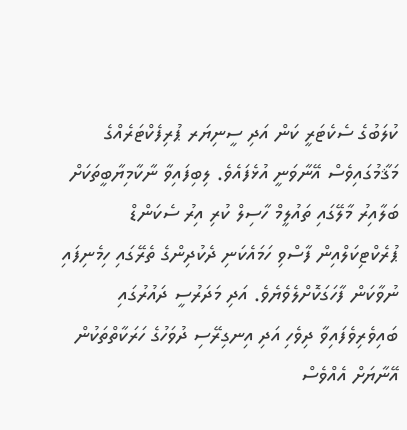ކުލަބުގެ ސެކެޓަރީ ކަން އަދި ސީނިޔަރ ޕުރިފެކްޓަރެއްގެ މަޤާމުގައިވެސް އޭނާވަނީ އުޅެފައެވެ. ލިބިފައިވާ ނާކާމިޔާބީތަކަށް ބަލާއިރު މާލޭގައި ތައުލީމް ހާސިލް ކުރި އިރު ސެކަންޑް ޕުރެކްޓިކަލްއިން ފާސްވި ހަމައެކަނި ދެކުދިންގެ ތެރޭގައި ހިމެނިފައި ނުވާކަން ފާހަގަކޮށްލެވެޔެވެ. އަދި މަދަރުސީ ދައުރުގައި ބައިވެރިވެފައިވާ ދިވެހި އަދި އިނގިރޭސި ދުވަހުގެ ހަރަކާތްތަކުން  އޭނާޔަށް އެއްވެސް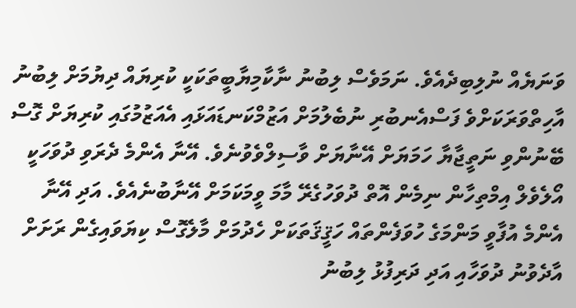ވަނަޔެއް ނުލިބިދެއެވެ. ނަމަވެސް ލިބުނު ނާކާމިޔާބީތަކަކީ ކުރިޔައް ދިޔުމަށް ލިބުނު އާހިތްވަރަކަށްވެ ފަސްއެނބުރި ނުބެލުމަށް އަޒުމްކަނޑައަޅައި އެއަޒުމުގައި ކުރިޔަށް ގޮސް ބޭނުންވި ނަތީޖާޔާ ހަމަޔަށް އޭނާޔަށް ވާސިލްވެވުނެވެ. އޭނާ އެންމެ ދެރަވި ދުވަހަކީ އޯލެވެލް އިމްތިހާން ނިމެން އޮތް ދުވަހުގެރޭ މާމަ ވީމަކަމަށް އޭނާބުނެއެވެ. އަދި އޭނާ އެންމެ އުފާވީ މަންމަގެ ހުވަފެންތައް ހަޤީޤަތަކަށް ހެދުމަށް މާލެގޮސް ކިޔަވައިގެން ރަށަށް އާދެވުނު ދުވަހާއި އަދި ދަރިފުޅު ލިބުނު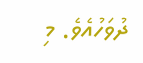ދުވަހުއެވެ. މި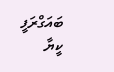ބައަގްރަފީ ކީޔާ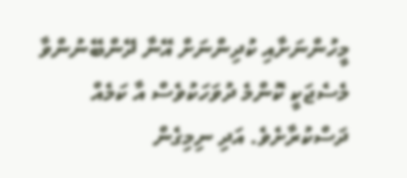މީހުންނަށާއި ކުދިންނަށް އޭނާ ދޭންބޭނުންވާ މެސެޖަކީ ކޮންމެ ދުވަހަކުވެސް އާ ކަމެއް ދަސްކުރާށެވެ. އަދި ނިމިގެން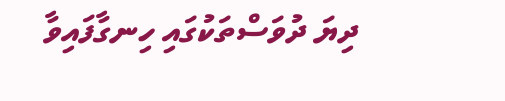ދިޔަ ދުވަސްތަކުގައި ހިނގާފައިވާ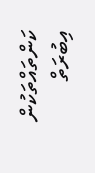ކަންތައްތަކުން އިބުރަތް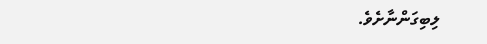ލިބިގަންނާށެވެ.